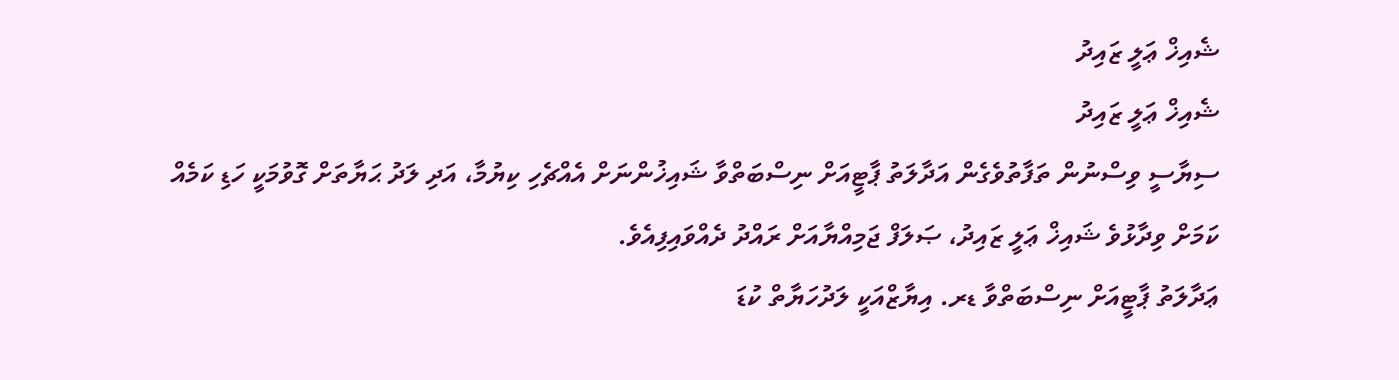ޝެއިޚް ޢަލީ ޒައިދު
ޝެއިޚް ޢަލީ ޒައިދު
ސިޔާސީ ވިސްނުން ތަފާތުވެގެން އަދާލަތު ޕާޓީއަށް ނިސްބަތްވާ ޝައިޚުންނަށް އެއްޗެހި ކިޔުމާ، އަދި ލަދު ޙަޔާތަށް ގޮވުމަކީ ހަޑި ކަމެއް ކަމަށް ވިދާޅުވެ ޝައިޚް ޢަލީ ޒައިދު، ޞަލަފް ޖަމިއްޔާއަށް ރައްދު ދެއްވައިފިއެވެ.
ޢަދާލަތު ޕާޓީއަށް ނިސްބަތްވާ ޑރ. އިޔާޒްއަކީ ލަދުހަޔާތް ކުޑަ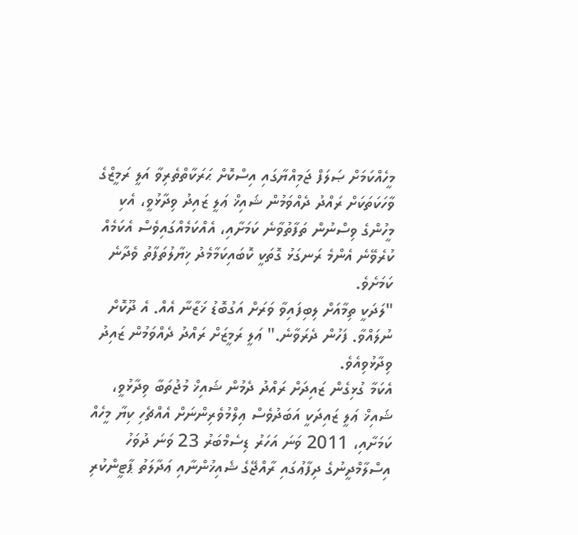މީހެއްކަމަށް ޞަލަފް ޖަމިއްޔާގައި އިސްކޮށް ޙަރަކާތްތެރިވާ އަލީ ރަމީޒްގެ ވާހަކަތަކަށް ރައްދު ދެއްވަމުން ޝައިޚް ޢަލީ ޒައިދު ވިދާޅުވީ، އެކި މީހުންގެ ވިސްނުން ތަފާތުވާނެ ކަމަށާއި، އެއްކަމެއްގައިވެސް އެކަމެއް ކުރެވޭނެ އެންމެ ރަނގަޅު ގޮތަކީ ކޮބައިކަމާމެދު ޚިޔާލުތަފާތު ވެދާނެ ކަމަށެވެ.
"ލަދަކީ ތިމާއަށް ލިބިފައިވާ ވަރަށް އަގުބޮޑު ޚަޒާނާ އެއް. އެ ދޫކޮށް ނުލައްވާ. ފަހުން ދެރަވާނެ." ޢަލީ ރަމީޒަށް ރައްދު ދެއްވަމުން ޒައިދު ވިދާޅުވިއެވެ.
އެކަމާ ގުޅިގެން ޒައިދަށް ރައްދު ދެމުން ޝައިޚް މުޖުތަބާ ވިދާޅުވީ، ޝައިޚް ޢަލީ ޒައިދަކީ އަބަދުވެސް ޢިލްމުވެރިންނަށް އެއްޗެހި ކިޔާ މީހެއް ކަމަށާއި، 2011 ވަނަ އަހަރު ޑިސެމްބަރު 23 ވަނަ ދުވަހު އިސްލާމްދީނުގެ ދިފާޢުގައި ރާއްޖޭގެ ޝެއިޚުންނާއި ޢަދާލަތު ޕާޓީންކުރި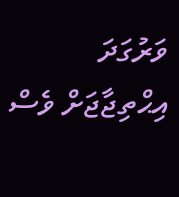ވަރުގަދަ އިޙްތިޖާޖަށް ވެސް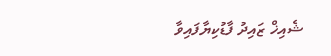ޝެއިޚް ޒައިދު ފާޑުކިޔާފައިވާ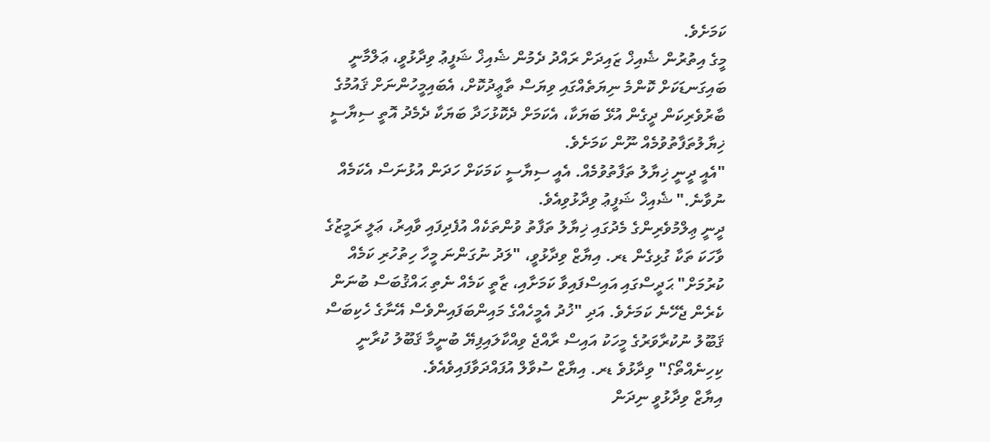ކަމަށެވެ.
މީގެ އިތުރުން ޝެއިޚް ޒައިދަށް ރައްދު ދެމުން ޝެއިޚް ޝަފީޢު ވިދާޅުވީ، ޢަލްމާނީ ބައިގަނޑަކަށް ކޮންމެ ނިޔަތެއްގައި ވިޔަސް ތާޢީދުކޮށް، އެބައިމީހުންނަށް ޤައުމުގެ ބާރުވެރިކަން ދީގެން އުޅޭ ބަޔަކާ، އެކަމަށް ދެކޮޅުހަދާ ބަޔަކާ ދެމެދު އޮތީ ސިޔާސީ ޚިޔާލުތަފާތުވުމެއް ނޫން ކަމަށެވެ.
"އެއީ ދީނީ ޚިޔާލު ތަފާތުވުމެއް. އެއީ ސިޔާސީ ކަމަކަށް ހަދަން އުޅުނަސް އެކަމެއް ނުވާނެ." ޝެއިޚް ޝަފީޢު ވިދާޅުވިއެވެ.
ދީނީ ޢިލްމުވެރިންގެ މެދުގައި ޚިޔާލު ތަފާތު ވުންތަކެއް އުފެދިފައި ވާއިރު، ޢަލީ ރަމީޒުގެ ވާހަކަ ތަކާ ގުޅިގެން ޑރ. އިޔާޒް ވިދާޅުވީ، "ލަދު ނުގަންނަ މީހާ ހިތުހުރި ކަމެއް ކުރުމަށް" ޙަދީސްގައި އައިސްފައިވާ ކަމަށާއި، ޒާތީ ކަމެއް ނެތި ޙައްޤުބަސް ބުނަން ކެރެން ޖެހޭނެ ކަމަށެވެ. އަދި "ޚުދު އެމީހެއްގެ މައިންބަފައިންވެސް އޭނާގެ ހެކިބަސް ޤަބޫލު ނުކުރާވަރުގެ މީހަކު އައިސް ރާއްޖެ ވިއްކާލައިފިޔޭ ބުނީމާ ޤަބޫލު ކުރާނީ ކިހިނެއްތޯ؟" ވިދާޅުވެ ޑރ. އިޔާޒް ސުވާލް އުފައްދަވާފައިވެއެވެ.
އިޔާޒް ވިދާޅުވީ ނިދަން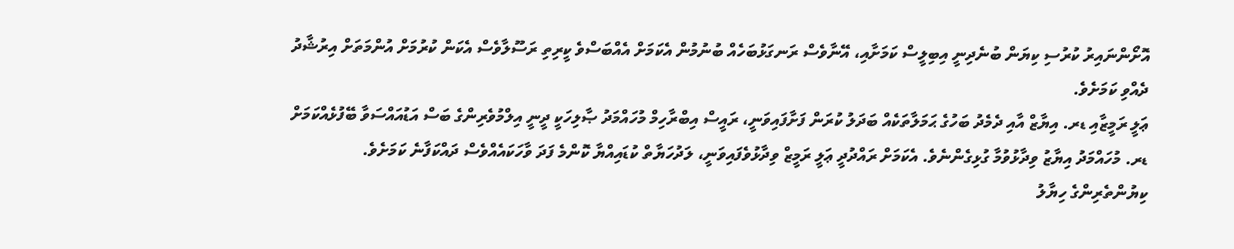އޮށޯންނައިރު ކުރުސި ކިޔަން ބުނެދިނީ އިބިލީސް ކަމަށާއި، އޭނާވެސް ރަނގަޅުބަހެއް ބުނުމުން އެކަމަށް އެއްބަސްވެ ކީރިތި ރަސޫލާވެސް އެކަން ކުރުމަށް އުންމަތަށް އިރުޝާދު ދެއްވި ކަމަށެވެ.
ޢަލީ ރަމީޒާއި ޑރ. އިޔާޒް އާއި ދެމެދު ބަހުގެ ޙަމަލާތަކެއް ބަދަލު ކުރަން ފަށާފައިވަނީ، ރައީސް އިބްރާހިމް މުހައްމަދު ޞާލިހަކީ ދީނީ އިލްމުވެރިންގެ ބަސް އަޑުއައްސަވާ ބޭފުޅެއްކަމަށް ޑރ. މުހައްމަދު އިޔާޒު ވިދާޅުވުމާ ގުޅިގެންނެވެ. އެކަމަށް ރައްދުދީ ޢަލީ ރަމީޒް ވިދާޅުވެފައިވަނީ، ލަދުހަޔާތް ކުޑައިއްޔާ ކޮންމެ ފަދަ ވާހަކައެއްވެސް ދައްކަފާނެ ކަމަށެވެ.
ކިޔުންތެރިންގެ ހިޔާލު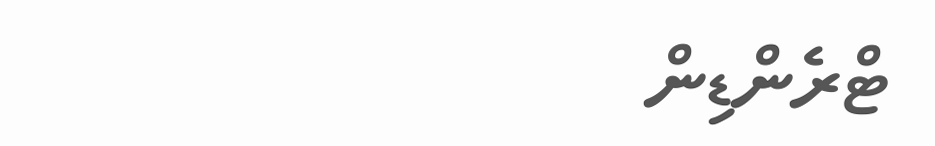ޓްރެންޑިން